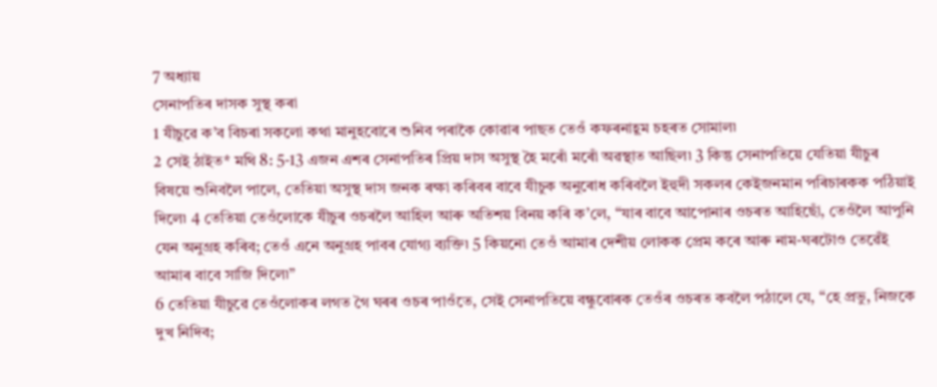7 অধ্যায়
সেনাপতিৰ দাসক সুস্থ কৰা
1 যীচুৱে ক’ব বিচৰা সকলো কথা মানুহবোৰে শুনিব পৰাকৈ কোৱাৰ পাছত তেওঁ কফৰনাহূম চহৰত সোমাল৷
2 সেই ঠাইত* মথি 8: 5-13 এজন এশৰ সেনাপতিৰ প্ৰিয় দাস অসুস্থ হৈ মৰোঁ মৰোঁ অৱস্থাত আছিল৷ 3 কিন্তু সেনাপতিয়ে যেতিয়া যীচুৰ বিষয়ে শুনিবলৈ পালে, তেতিয়া অসুস্থ দাস জনক ৰক্ষা কৰিবৰ বাবে যীচুক অনুৰোধ কৰিবলৈ ইহুদী সকলৰ কেইজনমান পৰিচাৰকক পঠিয়াই দিলে৷ 4 তেতিয়া তেওঁলোকে যীচুৰ ওচৰলৈ আহিল আৰু অতিশয় বিনয় কৰি ক’লে, “যাৰ বাবে আপোনাৰ ওচৰত আহিছোঁ, তেওঁলৈ আপুনি যেন অনুগ্ৰহ কৰিব; তেওঁ এনে অনুগ্ৰহ পাবৰ যোগ্য ব্যক্তি৷ 5 কিয়নো তেওঁ আমাৰ দেশীয় লোকক প্ৰেম কৰে আৰু নাম-ঘৰটোও তেৱেঁই আমাৰ বাবে সাজি দিলে৷”
6 তেতিয়া যীচুৱে তেওঁলোকৰ লগত গৈ ঘৰৰ ওচৰ পাওঁতে, সেই সেনাপতিয়ে বন্ধুবোৰক তেওঁৰ ওচৰত কবলৈ পঠালে যে, “হে প্ৰভু, নিজকে দুখ নিদিব;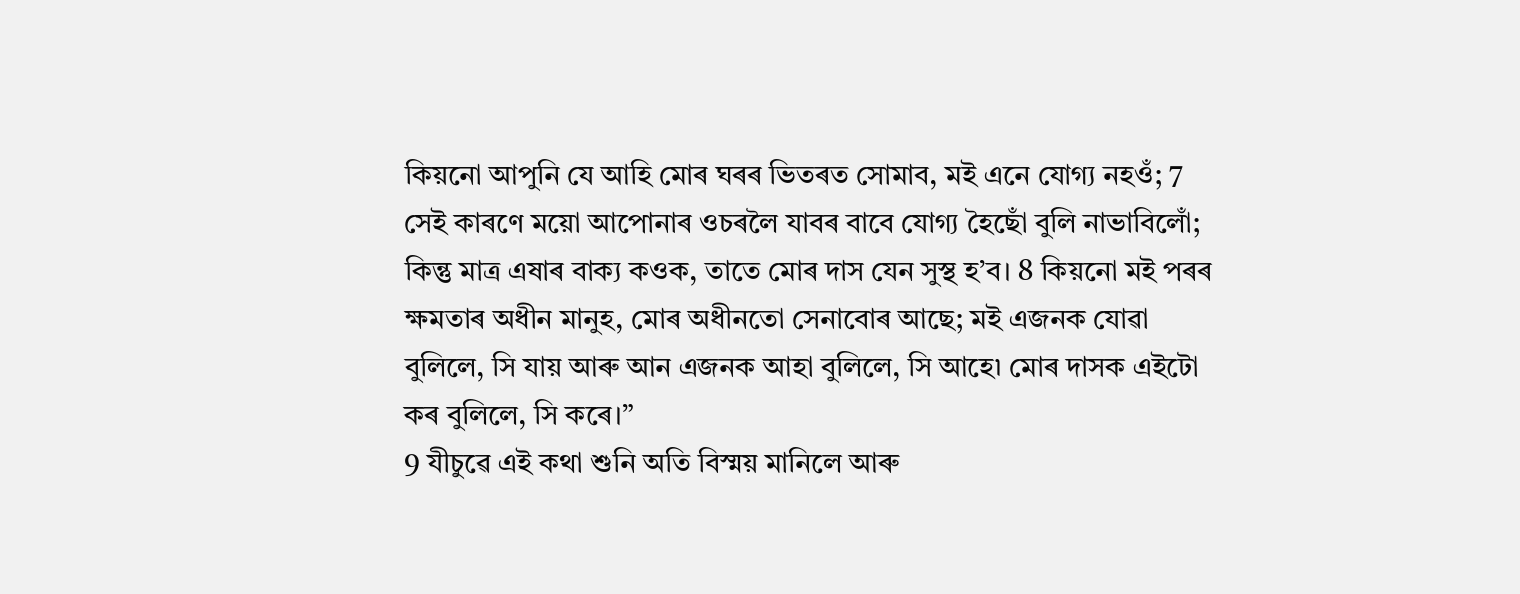কিয়নো আপুনি যে আহি মোৰ ঘৰৰ ভিতৰত সোমাব, মই এনে যোগ্য নহওঁ; 7 সেই কাৰণে ময়ো আপোনাৰ ওচৰলৈ যাবৰ বাবে যোগ্য হৈছোঁ বুলি নাভাবিলোঁ; কিন্তু মাত্ৰ এষাৰ বাক্য কওক, তাতে মোৰ দাস যেন সুস্থ হ’ব। 8 কিয়নো মই পৰৰ ক্ষমতাৰ অধীন মানুহ, মোৰ অধীনতো সেনাবোৰ আছে; মই এজনক যোৱা বুলিলে, সি যায় আৰু আন এজনক আহা বুলিলে, সি আহে৷ মোৰ দাসক এইটো কৰ বুলিলে, সি কৰে।”
9 যীচুৱে এই কথা শুনি অতি বিস্ময় মানিলে আৰু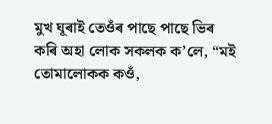মুখ ঘূৰাই তেওঁৰ পাছে পাছে ভিৰ কৰি অহা লোক সকলক ক’লে, “মই তোমালোকক কওঁ,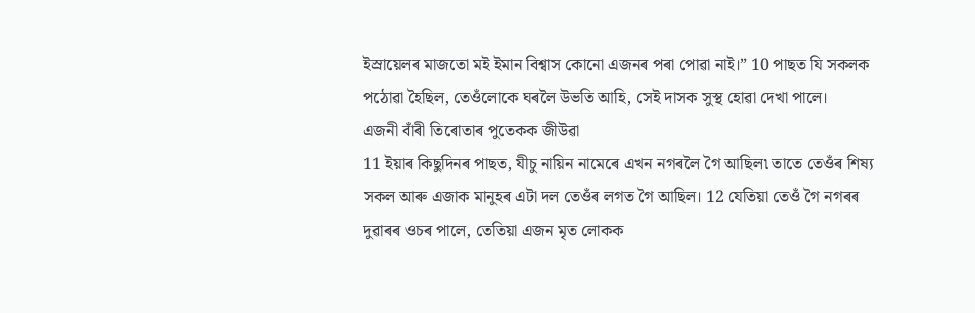ইস্ৰায়েলৰ মাজতো মই ইমান বিশ্বাস কোনো এজনৰ পৰা পোৱা নাই।” 10 পাছত যি সকলক পঠোৱা হৈছিল, তেওঁলোকে ঘৰলৈ উভতি আহি, সেই দাসক সুস্থ হোৱা দেখা পালে।
এজনী বাঁৰী তিৰোতাৰ পুতেকক জীউৱা
11 ইয়াৰ কিছুদিনৰ পাছত, যীচু নায়িন নামেৰে এখন নগৰলৈ গৈ আছিল৷ তাতে তেওঁৰ শিষ্য সকল আৰু এজাক মানুহৰ এটা দল তেওঁৰ লগত গৈ আছিল। 12 যেতিয়া তেওঁ গৈ নগৰৰ দুৱাৰৰ ওচৰ পালে, তেতিয়া এজন মৃত লোকক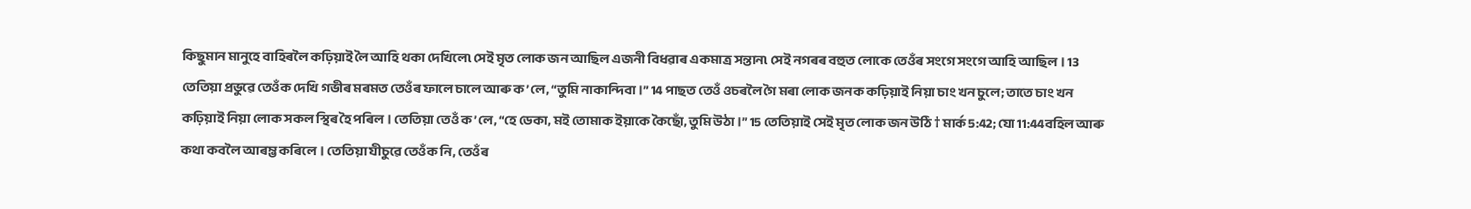কিছুমান মানুহে বাহিৰলৈ কঢ়িয়াই লৈ আহি থকা দেখিলে৷ সেই মৃত লোক জন আছিল এজনী বিধৱাৰ একমাত্ৰ সন্তান৷ সেই নগৰৰ বহুত লোকে তেওঁৰ সংগে সংগে আহি আছিল। 13 তেতিয়া প্ৰভুৱে তেওঁক দেখি গভীৰ মৰমত তেওঁৰ ফালে চালে আৰু ক’লে, “তুমি নাকান্দিবা।” 14 পাছত তেওঁ ওচৰলৈ গৈ মৰা লোক জনক কঢ়িয়াই নিয়া চাং খন চুলে; তাতে চাং খন কঢ়িয়াই নিয়া লোক সকল স্থিৰ হৈ পৰিল। তেতিয়া তেওঁ ক’লে, “হে ডেকা, মই তোমাক ইয়াকে কৈছোঁ, তুমি উঠা।” 15 তেতিয়াই সেই মৃত লোক জন উঠি † মার্ক 5:42; যো 11:44বহিল আৰু কথা কবলৈ আৰম্ভ কৰিলে। তেতিয়া যীচুৱে তেওঁক নি, তেওঁৰ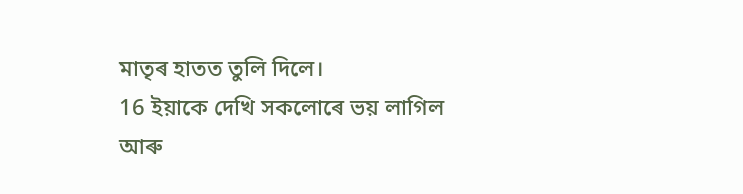মাতৃৰ হাতত তুলি দিলে।
16 ইয়াকে দেখি সকলোৰে ভয় লাগিল আৰু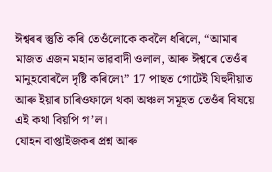ঈশ্বৰৰ স্তুতি কৰি তেওঁলোকে কবলৈ ধৰিলে, “আমাৰ মাজত এজন মহান ভাৱবাদী ওলাল, আৰু ঈশ্বৰে তেওঁৰ মানুহবোৰলৈ দৃষ্টি কৰিলে৷” 17 পাছত গোটেই যিহুদীয়াত আৰু ইয়াৰ চাৰিওফালে থকা অঞ্চল সমূহত তেওঁৰ বিষয়ে এই কথা বিয়পি গ’ল।
যোহন বাপ্তাইজকৰ প্ৰশ্ন আৰু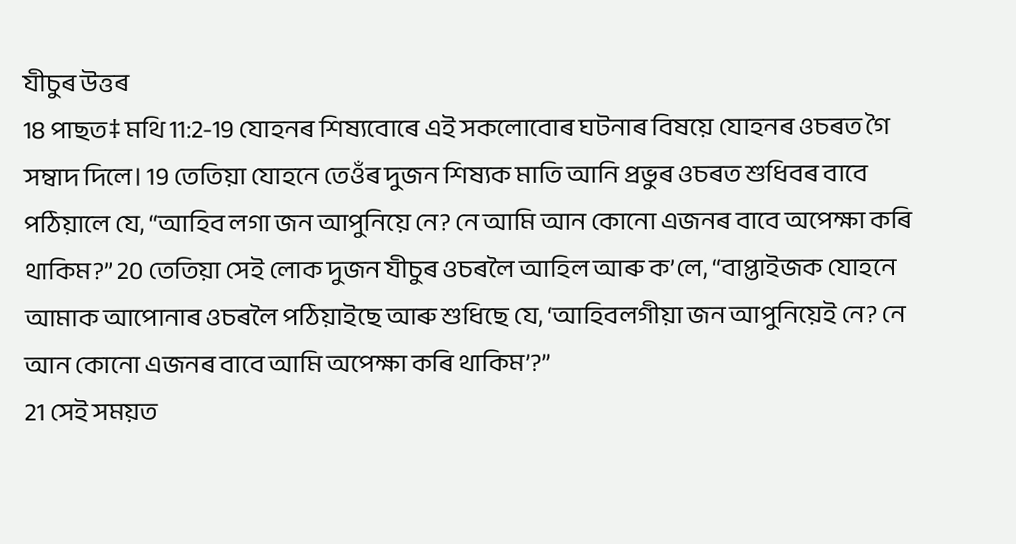যীচুৰ উত্তৰ
18 পাছত‡ মথি 11:2-19 যোহনৰ শিষ্যবোৰে এই সকলোবোৰ ঘটনাৰ বিষয়ে যোহনৰ ওচৰত গৈ সম্বাদ দিলে। 19 তেতিয়া যোহনে তেওঁৰ দুজন শিষ্যক মাতি আনি প্ৰভুৰ ওচৰত শুধিবৰ বাবে পঠিয়ালে যে, “আহিব লগা জন আপুনিয়ে নে? নে আমি আন কোনো এজনৰ বাবে অপেক্ষা কৰি থাকিম?” 20 তেতিয়া সেই লোক দুজন যীচুৰ ওচৰলৈ আহিল আৰু ক’লে, “বাপ্তাইজক যোহনে আমাক আপোনাৰ ওচৰলৈ পঠিয়াইছে আৰু শুধিছে যে, ‘আহিবলগীয়া জন আপুনিয়েই নে? নে আন কোনো এজনৰ বাবে আমি অপেক্ষা কৰি থাকিম’?”
21 সেই সময়ত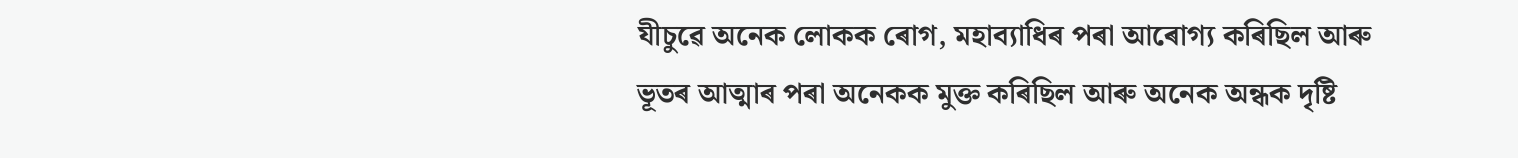যীচুৱে অনেক লোকক ৰোগ, মহাব্যাধিৰ পৰা আৰোগ্য কৰিছিল আৰু ভূতৰ আত্মাৰ পৰা অনেকক মুক্ত কৰিছিল আৰু অনেক অন্ধক দৃষ্টি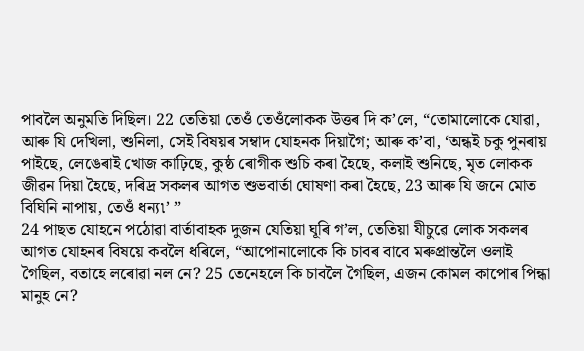পাবলৈ অনুমতি দিছিল। 22 তেতিয়া তেওঁ তেওঁলোকক উত্তৰ দি ক’লে, “তোমালোকে যোৱা, আৰু যি দেখিলা, শুনিলা, সেই বিষয়ৰ সম্বাদ যোহনক দিয়াগৈ; আৰু ক’বা, ‘অন্ধই চকু পুনৰায় পাইছে, লেঙেৰাই খোজ কাঢ়িছে, কুষ্ঠ ৰোগীক শুচি কৰা হৈছে, কলাই শুনিছে, মৃত লোকক জীৱন দিয়া হৈছে, দৰিদ্ৰ সকলৰ আগত শুভবাৰ্তা ঘোষণা কৰা হৈছে, 23 আৰু যি জনে মোত বিঘিনি নাপায়, তেওঁ ধন্য৷’ ”
24 পাছত যোহনে পঠোৱা বাৰ্তাবাহক দুজন যেতিয়া ঘূৰি গ’ল, তেতিয়া যীচুৱে লোক সকলৰ আগত যোহনৰ বিষয়ে কবলৈ ধৰিলে, “আপোনালোকে কি চাবৰ বাবে মৰুপ্ৰান্তলৈ ওলাই গৈছিল, বতাহে লৰোৱা নল নে? 25 তেনেহলে কি চাবলৈ গৈছিল, এজন কোমল কাপোৰ পিন্ধা মানুহ নে?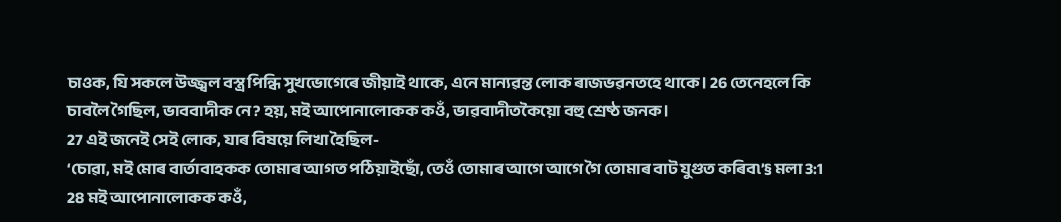চাওক, যি সকলে উজ্জ্বল বস্ত্ৰ পিন্ধি সুখভোগেৰে জীয়াই থাকে, এনে মান্যৱন্ত লোক ৰাজভৱনতহে থাকে। 26 তেনেহলে কি চাবলৈ গৈছিল, ভাববাদীক নে? হয়, মই আপোনালোকক কওঁ, ভাৱবাদীতকৈয়ো বহু শ্ৰেষ্ঠ জনক।
27 এই জনেই সেই লোক, যাৰ বিষয়ে লিখা হৈছিল-
‘চোৱা, মই মোৰ বাৰ্তাবাহকক তোমাৰ আগত পঠিয়াইছোঁ, তেওঁ তোমাৰ আগে আগে গৈ তোমাৰ বাট যুগুত কৰিব৷’§ মলা 3:1
28 মই আপোনালোকক কওঁ,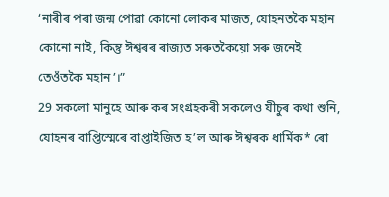‘নাৰীৰ পৰা জন্ম পোৱা কোনো লোকৰ মাজত, যোহনতকৈ মহান কোনো নাই, কিন্তু ঈশ্বৰৰ ৰাজ্যত সৰুতকৈয়ো সৰু জনেই তেওঁতকৈ মহান’।”
29 সকলো মানুহে আৰু কৰ সংগ্রহকৰী সকলেও যীচুৰ কথা শুনি, যোহনৰ বাপ্তিস্মেৰে বাপ্তাইজিত হ’ল আৰু ঈশ্বৰক ধাৰ্মিক* ৰো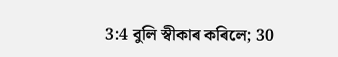3:4 বুলি স্বীকাৰ কৰিলে; 30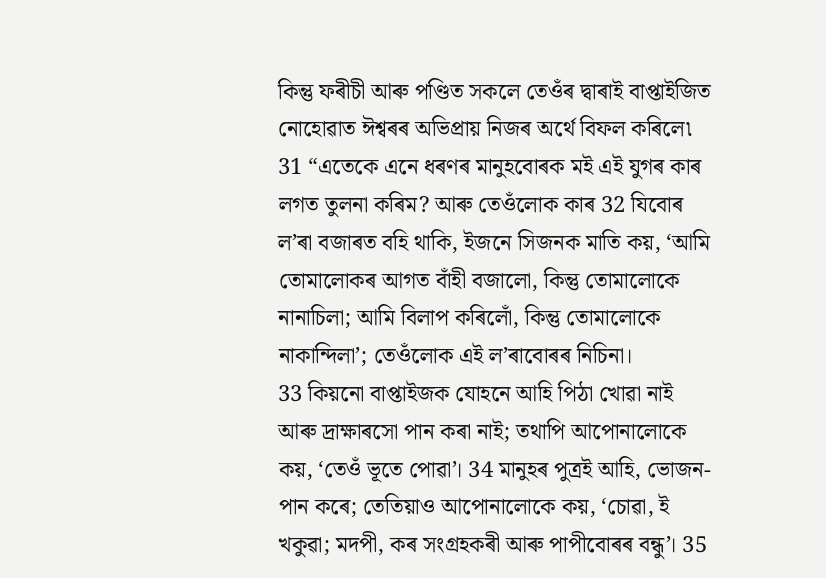কিন্তু ফৰীচী আৰু পণ্ডিত সকলে তেওঁৰ দ্বাৰাই বাপ্তাইজিত নোহোৱাত ঈশ্বৰৰ অভিপ্ৰায় নিজৰ অৰ্থে বিফল কৰিলে৷
31 “এতেকে এনে ধৰণৰ মানুহবোৰক মই এই যুগৰ কাৰ লগত তুলনা কৰিম? আৰু তেওঁলোক কাৰ 32 যিবোৰ ল’ৰা বজাৰত বহি থাকি, ইজনে সিজনক মাতি কয়, ‘আমি তোমালোকৰ আগত বাঁহী বজালো, কিন্তু তোমালোকে নানাচিলা; আমি বিলাপ কৰিলোঁ, কিন্তু তোমালোকে নাকান্দিলা’; তেওঁলোক এই ল’ৰাবোৰৰ নিচিনা।
33 কিয়নো বাপ্তাইজক যোহনে আহি পিঠা খোৱা নাই আৰু দ্ৰাক্ষাৰসো পান কৰা নাই; তথাপি আপোনালোকে কয়, ‘তেওঁ ভূতে পোৱা’। 34 মানুহৰ পুত্ৰই আহি, ভোজন-পান কৰে; তেতিয়াও আপোনালোকে কয়, ‘চোৱা, ই খকুৱা; মদপী, কৰ সংগ্রহকৰী আৰু পাপীবোৰৰ বন্ধু’। 35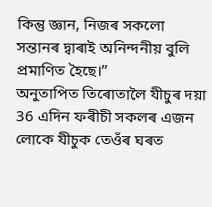কিন্তু জ্ঞান, নিজৰ সকলো সন্তানৰ দ্বাৰাই অনিন্দনীয় বুলি প্ৰমাণিত হৈছে।”
অনুতাপিত তিৰোতালৈ যীচুৰ দয়া
36 এদিন ফৰীচী সকলৰ এজন লোকে যীচুক তেওঁৰ ঘৰত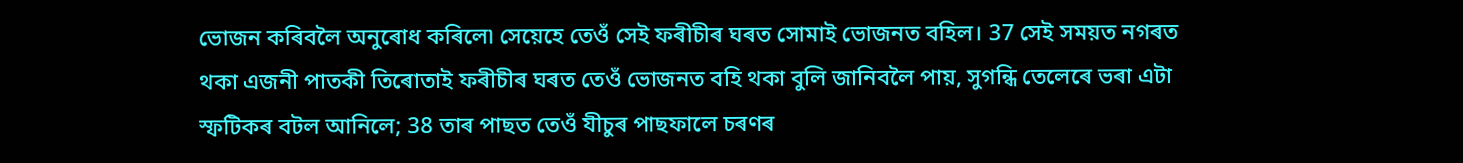ভোজন কৰিবলৈ অনুৰোধ কৰিলে৷ সেয়েহে তেওঁ সেই ফৰীচীৰ ঘৰত সোমাই ভোজনত বহিল। 37 সেই সময়ত নগৰত থকা এজনী পাতকী তিৰোতাই ফৰীচীৰ ঘৰত তেওঁ ভোজনত বহি থকা বুলি জানিবলৈ পায়, সুগন্ধি তেলেৰে ভৰা এটা স্ফটিকৰ বটল আনিলে; 38 তাৰ পাছত তেওঁ যীচুৰ পাছফালে চৰণৰ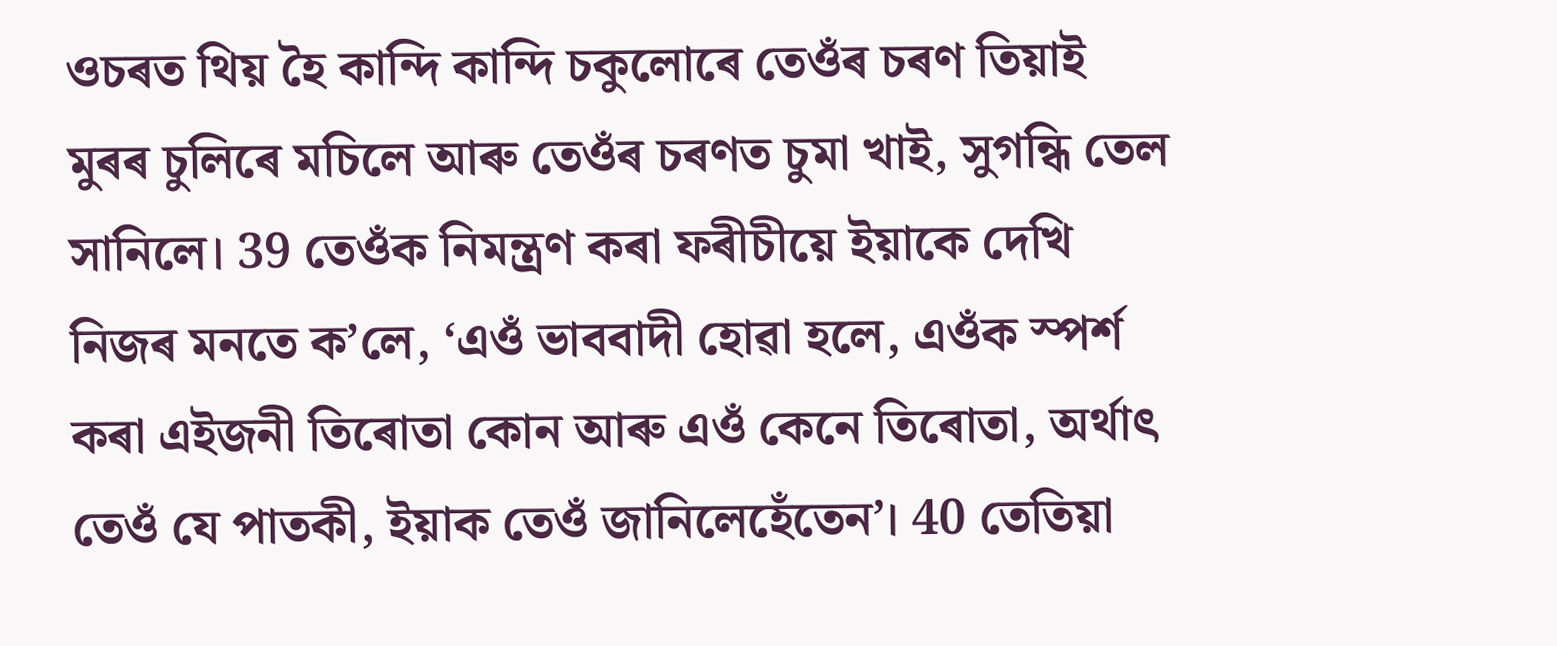ওচৰত থিয় হৈ কান্দি কান্দি চকুলোৰে তেওঁৰ চৰণ তিয়াই মুৰৰ চুলিৰে মচিলে আৰু তেওঁৰ চৰণত চুমা খাই, সুগন্ধি তেল সানিলে। 39 তেওঁক নিমন্ত্ৰণ কৰা ফৰীচীয়ে ইয়াকে দেখি নিজৰ মনতে ক’লে, ‘এওঁ ভাববাদী হোৱা হলে, এওঁক স্পৰ্শ কৰা এইজনী তিৰোতা কোন আৰু এওঁ কেনে তিৰোতা, অৰ্থাৎ তেওঁ যে পাতকী, ইয়াক তেওঁ জানিলেহেঁতেন’। 40 তেতিয়া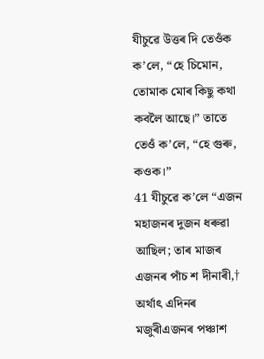যীচুৱে উত্তৰ দি তেওঁক ক’লে, “হে চিমোন, তোমাক মোৰ কিছু কথা কবলৈ আছে।” তাতে তেওঁ ক’লে, “হে গুৰু, কওক।”
41 যীচুৱে ক’লে “এজন মহাজনৰ দুজন ধৰুৱা আছিল; তাৰ মাজৰ এজনৰ পাঁচ শ দীনাৰী,† অৰ্থাৎ এদিনৰ মজুৰীএজনৰ পঞ্চাশ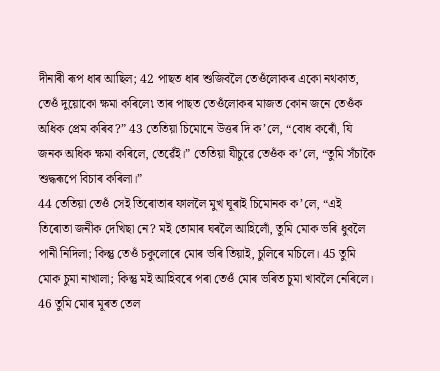দীনাৰী ৰূপ ধাৰ আছিল; 42 পাছত ধাৰ শুজিবলৈ তেওঁলোকৰ একো নথকাত, তেওঁ দুয়োকো ক্ষমা কৰিলে৷ তাৰ পাছত তেওঁলোকৰ মাজত কোন জনে তেওঁক অধিক প্ৰেম কৰিব?” 43 তেতিয়া চিমোনে উত্তৰ দি ক’লে, “বোধ কৰোঁ, যি জনক অধিক ক্ষমা কৰিলে, তেৱেঁই।” তেতিয়া যীচুৱে তেওঁক ক’লে, “তুমি সঁচাকৈ শুদ্ধৰূপে বিচাৰ কৰিলা।”
44 তেতিয়া তেওঁ সেই তিৰোতাৰ ফাললৈ মুখ ঘূৰাই চিমোনক ক’লে, “এই তিৰোতা জনীক দেখিছা নে? মই তোমাৰ ঘৰলৈ আহিলোঁ, তুমি মোক ভৰি ধুবলৈ পানী নিদিলা; কিন্তু তেওঁ চকুলোৰে মোৰ ভৰি তিয়াই, চুলিৰে মচিলে। 45 তুমি মোক চুমা নাখালা; কিন্তু মই আহিবৰে পৰা তেওঁ মোৰ ভৰিত চুমা খাবলৈ নেৰিলে।
46 তুমি মোৰ মূৰত তেল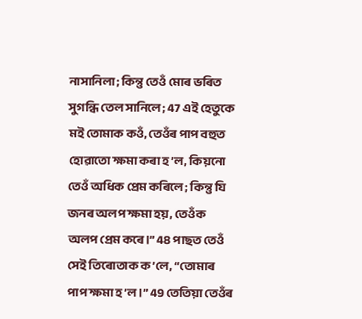নাসানিলা; কিন্তু তেওঁ মোৰ ভৰিত সুগন্ধি তেল সানিলে; 47 এই হেতুকে মই তোমাক কওঁ, তেওঁৰ পাপ বহুত হোৱাতো ক্ষমা কৰা হ’ল, কিয়নো তেওঁ অধিক প্ৰেম কৰিলে; কিন্তু যি জনৰ অলপ ক্ষমা হয়, তেওঁক অলপ প্ৰেম কৰে।” 48 পাছত তেওঁ সেই তিৰোতাক ক’লে, “তোমাৰ পাপ ক্ষমা হ’ল।” 49 তেতিয়া তেওঁৰ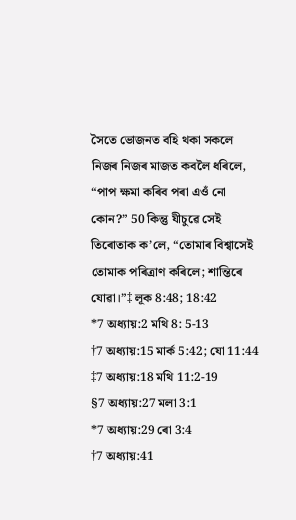সৈতে ভোজনত বহি থকা সকলে নিজৰ নিজৰ মাজত কবলৈ ধৰিলে, “পাপ ক্ষমা কৰিব পৰা এওঁ নো কোন?” 50 কিন্তু যীচুৱে সেই তিৰোতাক ক’লে, “তোমাৰ বিশ্বাসেই তোমাক পৰিত্ৰাণ কৰিলে; শান্তিৰে যোৱা।”‡ লূক 8:48; 18:42
*7 অধ্যায়:2 মথি 8: 5-13
†7 অধ্যায়:15 মার্ক 5:42; যো 11:44
‡7 অধ্যায়:18 মথি 11:2-19
§7 অধ্যায়:27 মলা 3:1
*7 অধ্যায়:29 ৰো 3:4
†7 অধ্যায়:41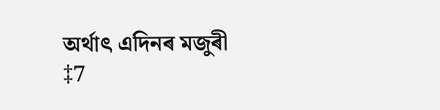অৰ্থাৎ এদিনৰ মজুৰী
‡7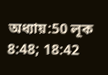অধ্যায়:50 লূক 8:48; 18:42